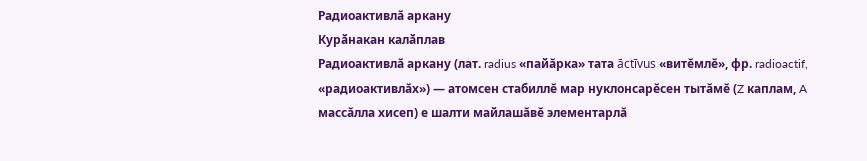Радиоактивлă аркану
Курӑнакан калӑплав
Радиоактивлă аркану (лат. radius «пайăрка» тата āctīvus «витĕмлĕ», фр. radioactif, «радиоактивлăх») — атомсен стабиллĕ мар нуклонсарĕсен тытăмĕ (Z каплам, A массăлла хисеп) е шалти майлашăвĕ элементарлă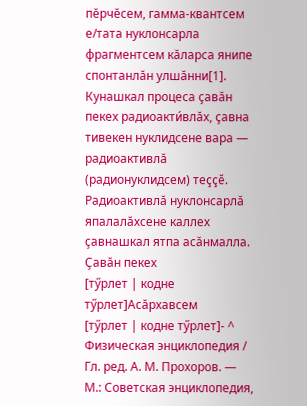пĕрчĕсем, гамма-квантсем е/тата нуклонсарла фрагментсем кăларса янипе спонтанлăн улшăнни[1]. Кунашкал процеса çавăн пекех радиоакти́влăх, çавна тивекен нуклидсене вара — радиоактивлă (радионуклидсем) теççĕ. Радиоактивлă нуклонсарлă япалалăхсене каллех çавнашкал ятпа асăнмалла.
Çавăн пекех
[тӳрлет | кодне тӳрлет]Асăрхавсем
[тӳрлет | кодне тӳрлет]- ^ Физическая энциклопедия / Гл. ред. А. М. Прохоров. — М.: Советская энциклопедия,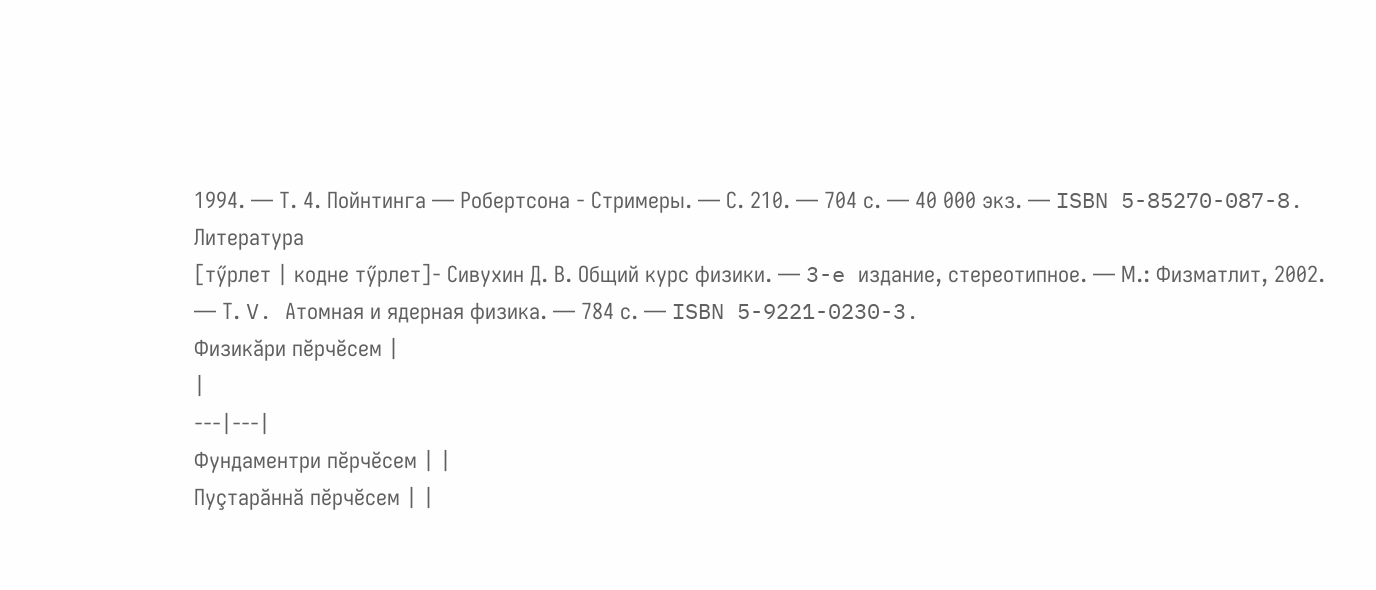1994. — Т. 4. Пойнтинга — Робертсона - Стримеры. — С. 210. — 704 с. — 40 000 экз. — ISBN 5-85270-087-8.
Литература
[тӳрлет | кодне тӳрлет]- Сивухин Д. В. Общий курс физики. — 3-e издание, стереотипное. — М.: Физматлит, 2002. — Т. V. Атомная и ядерная физика. — 784 с. — ISBN 5-9221-0230-3.
Физикăри пĕрчĕсем |
|
---|---|
Фундаментри пĕрчĕсем | |
Пуçтарăннă пĕрчĕсем | |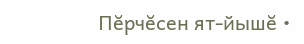Пĕрчĕсен ят-йышĕ •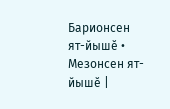Барионсен ят-йышĕ • Мезонсен ят-йышĕ |